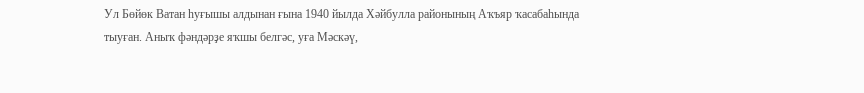Ул Бөйөк Ватан һуғышы алдынан ғына 1940 йылда Хәйбулла районының Аҡъяр ҡасабаһында тыуған. Аныҡ фәндәрҙе яҡшы белгәс, уға Мәскәү,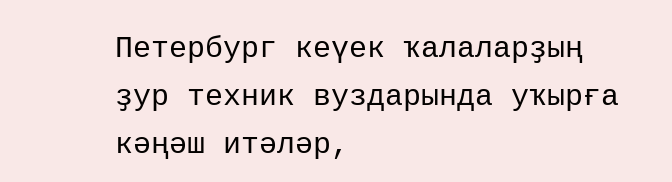Петербург кеүек ҡалаларҙың ҙур техник вуздарында уҡырға кәңәш итәләр,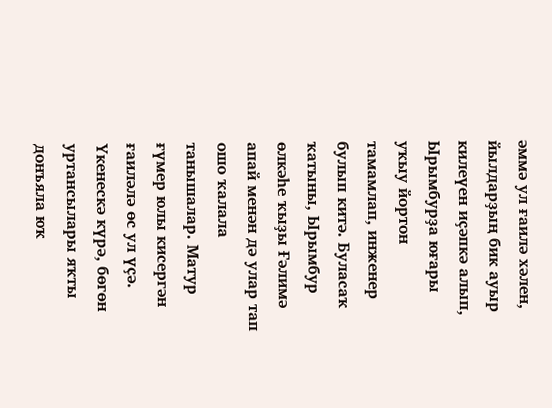әммә ул ғаилә хәлен, йылдарҙың бик ауыр килеүен иҫәпкә алып, Ырымбурҙа юғары уҡыу йортон тамамлап, инженер булып китә. Буласаҡ ҡатыны, Ырымбур өлкәһе ҡыҙы Ғәлимә апай менән дә улар тап ошо ҡалала танышалар. Матур ғүмер юлы кисергән ғаиләлә өс ул үҫә. Үкенескә күрә, бөгөн уртансылары яҡты донъяла юҡ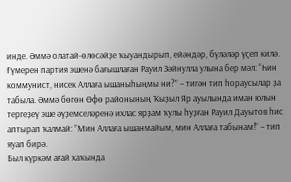инде. Әммә олатай-өлөсәйҙе ҡыуандырып, ейәндәр, бүләләр үҫеп килә.
Ғүмерен партия эшенә бағышлаған Рауил Зәйнулла улына бер мәл: “Һин коммунист, нисек Аллаға ышаныһыңмы ни?” – тигән тип һораусылар ҙа табыла. Әммә бөгөн Өфө районының Ҡыҙыл Яр ауылында иман юлын тергеҙеү эше әүҙемселәренә ихлас ярҙам ҡулы һуҙған Рауил Дауытов һис аптырап ҡалмай: ”Мин Аллаға ышанмайым, мин Аллаға табынам!” – тип яуап бирә.
Был күркәм ағай хаҡында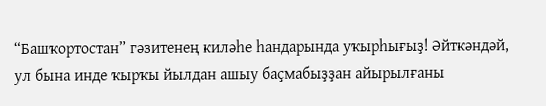“Башҡортостан” гәзитенең киләһе һандарында уҡырһығыҙ! Әйткәндәй, ул бына инде ҡырҡы йылдан ашыу баҫмабыҙҙан айырылғаны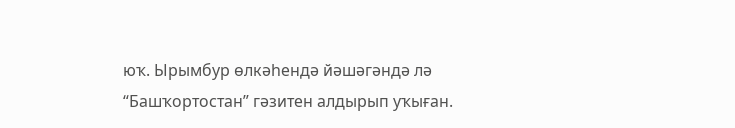юҡ. Ырымбур өлкәһендә йәшәгәндә лә “Башҡортостан” гәзитен алдырып уҡыған.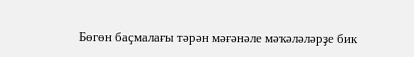Бөгөн баҫмалағы тәрән мәғәнәле мәҡәләләрҙе бик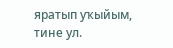яратып уҡыйым, тине ул.